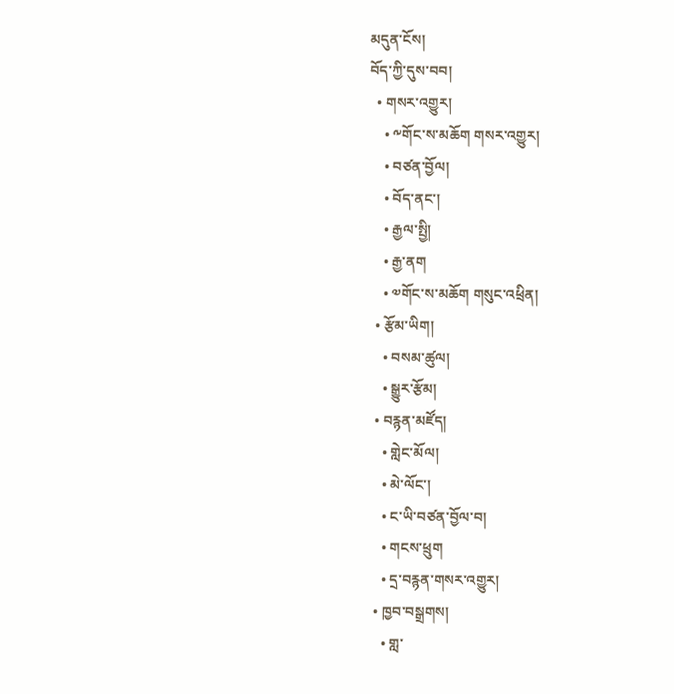མདུན་ངོས།
བོད་ཀྱི་དུས་བབ།
  • གསར་འགྱུར།
    • ༸གོང་ས་མཆོག གསར་འགྱུར།
    • བཙན་བྱོལ།
    • བོད་ནང་།
    • རྒྱལ་སྤྱི།
    • རྒྱ་ནག
    • ༧གོང་ས་མཆོག གསུང་འཕྲིན།
  • རྩོམ་ཡིག།
    • བསམ་ཚུལ།
    • སྒྱུར་རྩོམ།
  • བརྙན་མཛོད།
    • གླེང་མོལ།
    • མེ་ལོང་།
    • ང་ཡི་བཙན་བྱོལ་བ།
    • གངས་ཕྲུག
    • དྲ་བརྙན་གསར་འགྱུར།
  • ཁྱབ་བསྒྲགས།
    • གླ་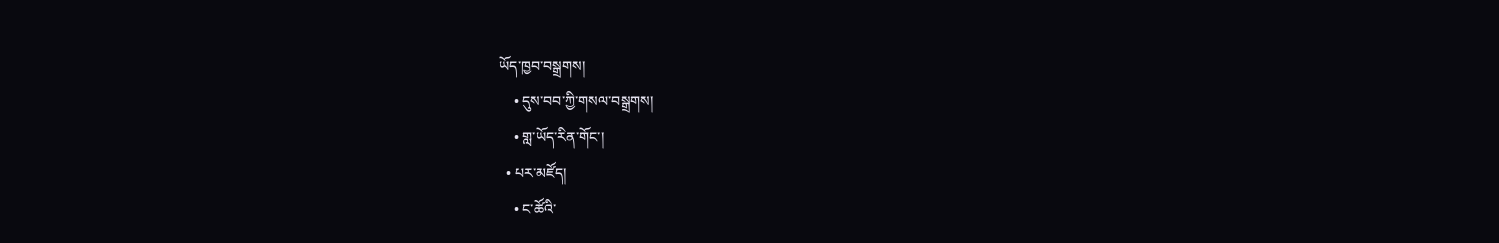ཡོད་ཁྱབ་བསྒྲགས།
    • དུས་བབ་ཀྱི་གསལ་བསྒྲགས།
    • གླ་ཡོད་རིན་གོང་།
  • པར་མཛོད།
    • ང་ཚོའི་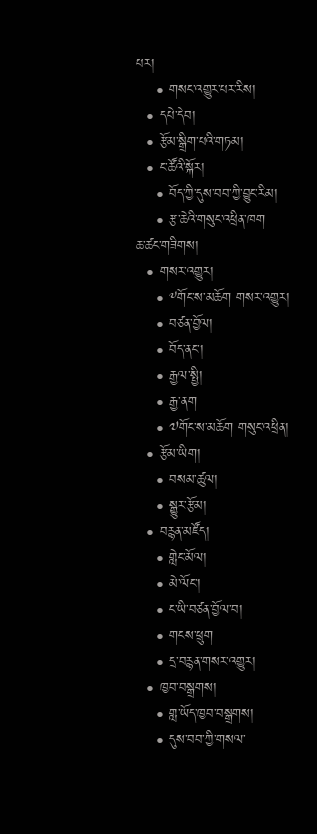པར།
    • གསང་འགྱུར་པར་རིས།
  • དཔེ་དེབ།
  • རྩོམ་སྒྲིག་པའི་གཏམ།
  • ང་ཚོའི་སྐོར།
    • བོད་ཀྱི་དུས་བབ་ཀྱི་བྱུང་རིམ།
    • རྩ་ཆེའི་གསུང་འཕྲིན་ཁག
ཆ་ཚང་གཟིགས།
  • གསར་འགྱུར།
    • ༸གོང་ས་མཆོག གསར་འགྱུར།
    • བཙན་བྱོལ།
    • བོད་ནང་།
    • རྒྱལ་སྤྱི།
    • རྒྱ་ནག
    • ༧གོང་ས་མཆོག གསུང་འཕྲིན།
  • རྩོམ་ཡིག།
    • བསམ་ཚུལ།
    • སྒྱུར་རྩོམ།
  • བརྙན་མཛོད།
    • གླེང་མོལ།
    • མེ་ལོང་།
    • ང་ཡི་བཙན་བྱོལ་བ།
    • གངས་ཕྲུག
    • དྲ་བརྙན་གསར་འགྱུར།
  • ཁྱབ་བསྒྲགས།
    • གླ་ཡོད་ཁྱབ་བསྒྲགས།
    • དུས་བབ་ཀྱི་གསལ་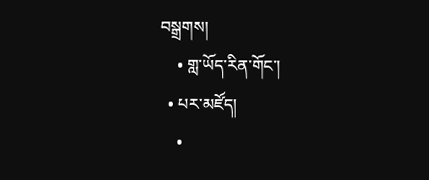བསྒྲགས།
    • གླ་ཡོད་རིན་གོང་།
  • པར་མཛོད།
    •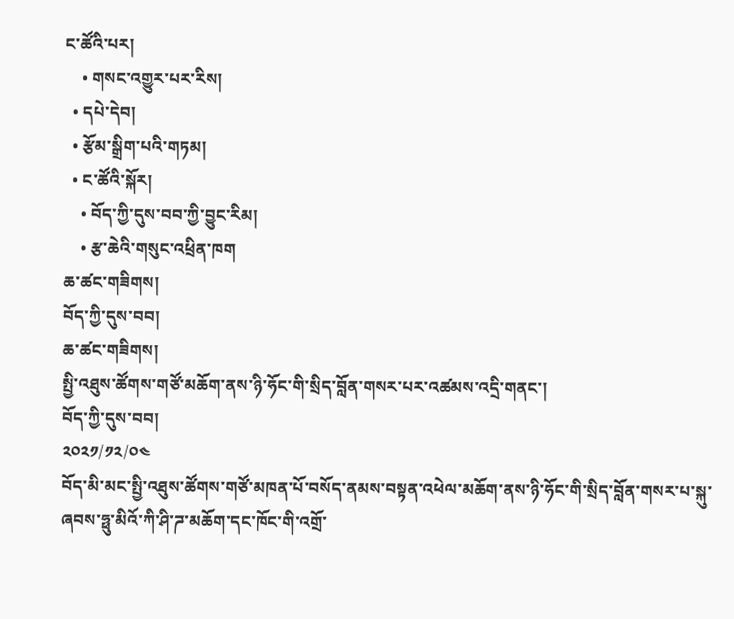ང་ཚོའི་པར།
    • གསང་འགྱུར་པར་རིས།
  • དཔེ་དེབ།
  • རྩོམ་སྒྲིག་པའི་གཏམ།
  • ང་ཚོའི་སྐོར།
    • བོད་ཀྱི་དུས་བབ་ཀྱི་བྱུང་རིམ།
    • རྩ་ཆེའི་གསུང་འཕྲིན་ཁག
ཆ་ཚང་གཟིགས།
བོད་ཀྱི་དུས་བབ།
ཆ་ཚང་གཟིགས།
སྤྱི་འཐུས་ཚོགས་གཙོ་མཆོག་ནས་ཉི་ཧོང་གི་སྲིད་བློན་གསར་པར་འཚམས་འདྲི་གནང་།
བོད་ཀྱི་དུས་བབ།
༢༠༢༡/༡༢/༠༤
བོད་མི་མང་སྤྱི་འཐུས་ཚོགས་གཙོ་མཁན་པོ་བསོད་ནམས་བསྟན་འཕེལ་མཆོག་ནས་ཉི་ཧོང་གི་སྲིད་བློན་གསར་པ་སྐུ་ཞབས་ཧྥུ་མིའོ་ཀི་ཤི་ཌ་མཆོག་དང་ཁོང་གི་འགྲོ་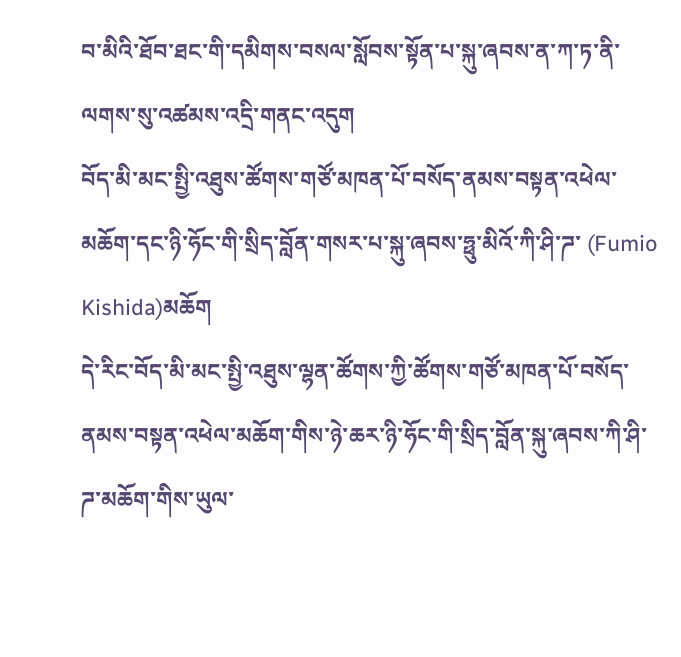བ་མིའི་ཐོབ་ཐང་གི་དམིགས་བསལ་སློབས་སྟོན་པ་སྐུ་ཞབས་ན་ཀ་ཏ་ནི་ལགས་སུ་འཚམས་འདྲི་གནང་འདུག
བོད་མི་མང་སྤྱི་འཐུས་ཚོགས་གཙོ་མཁན་པོ་བསོད་ནམས་བསྟན་འཕེལ་མཆོག་དང་ཉི་ཧོང་གི་སྲིད་བློན་གསར་པ་སྐུ་ཞབས་ཧྥུ་མིའོ་ཀི་ཤི་ཌ་ (Fumio Kishida)མཆོག
དེ་རིང་བོད་མི་མང་སྤྱི་འཐུས་ལྷན་ཚོགས་ཀྱི་ཚོགས་གཙོ་མཁན་པོ་བསོད་ནམས་བསྟན་འཕེལ་མཆོག་གིས་ཉེ་ཆར་ཉི་ཧོང་གི་སྲིད་བློན་སྐུ་ཞབས་ཀི་ཤི་ཌ་མཆོག་གིས་ཡུལ་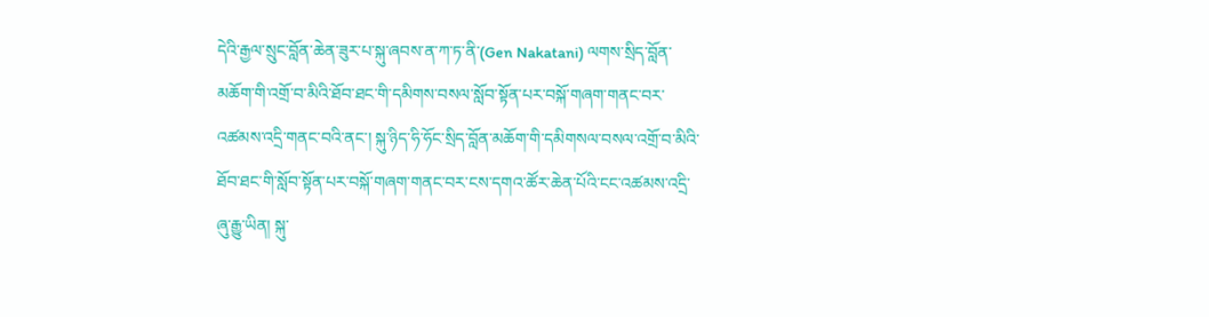དེའི་རྒྱལ་སྲུང་བློན་ཆེན་ཟུར་པ་སྐུ་ཞབས་ན་ཀ་ཏ་ནི་(Gen Nakatani) ལགས་སྲིད་བློན་མཆོག་གི་འགྲོ་བ་མིའི་ཐོབ་ཐང་གི་དམིགས་བསལ་སློབ་སྟོན་པར་བསྐོ་གཞག་གནང་བར་འཚམས་འདྲི་གནང་བའི་ནང་། སྐུ་ཉིད་ཧི་ཧོང་སྲིད་བློན་མཆོག་གི་དམིགསལ་བསལ་འགྲོ་བ་མིའི་ཐོབ་ཐང་གི་སློབ་སྟོན་པར་བསྐོ་གཞག་གནང་བར་ངས་དགའ་ཚོར་ཆེན་པོའི་ངང་འཚམས་འདྲི་ཞུ་རྒྱུ་ཡིན། སྐུ་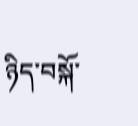ཉིད་བསྐོ་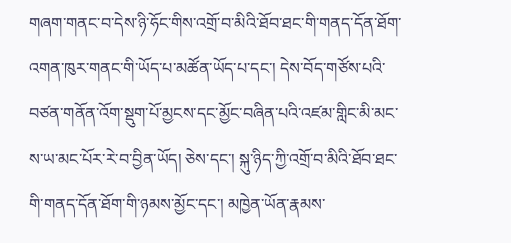གཞག་གནང་བ་དེས་ཉི་ཧོང་གིས་འགྲོ་བ་མིའི་ཐོབ་ཐང་གི་གནད་དོན་ཐོག་འགན་ཁུར་གནང་གི་ཡོད་པ་མཚོན་ཡོད་པ་དང་། དེས་བོད་གཙོས་པའི་བཙན་གནོན་འོག་སྡུག་པོ་མྱངས་དང་མྱོང་བཞིན་པའི་འཛམ་གླིང་མི་མང་ས་ཡ་མང་པོར་རེ་བ་བྱིན་ཡོད། ཅེས་དང་། སྐུ་ཉིད་ཀྱི་འགྲོ་བ་མིའི་ཐོབ་ཐང་གི་གནད་དོན་ཐོག་གི་ཉམས་མྱོང་དང་། མཁྱེན་ཡོན་རྣམས་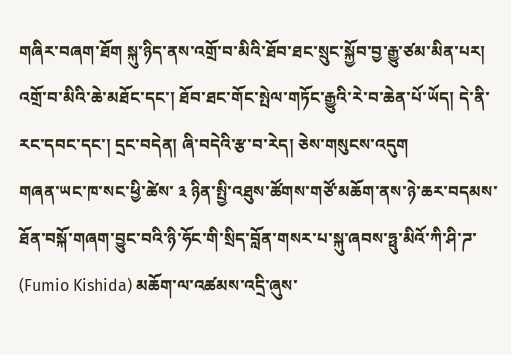གཞིར་བཞག་ཐོག སྐུ་ཉིད་ནས་འགྲོ་བ་མིའི་ཐོབ་ཐང་སྲུང་སྐྱོབ་བྱ་རྒྱུ་ཙམ་མིན་པར། འགྲོ་བ་མིའི་ཆེ་མཐོང་དང་། ཐོབ་ཐང་གོང་སྤེལ་གཏོང་རྒྱུའི་རེ་བ་ཆེན་པོ་ཡོད། དེ་ནི་རང་དབང་དང་། དྲང་བདེན། ཞི་བདེའི་རྩ་བ་རེད། ཅེས་གསུངས་འདུག
གཞན་ཡང་ཁ་སང་ཕྱི་ཚེས་ ༣ ཉིན་སྤྱི་འཐུས་ཚོགས་གཙོ་མཆོག་ནས་ཉེ་ཆར་བདམས་ཐོན་བསྐོ་གཞག་བྱུང་བའི་ཉི་ཧོང་གི་སྲིད་བློན་གསར་པ་སྐུ་ཞབས་ཧྥུ་མིའོ་ཀི་ཤི་ཌ་ (Fumio Kishida) མཆོག་ལ་འཚམས་འདྲི་ཞུས་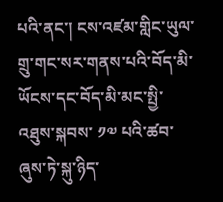པའི་ནང་། ངས་འཛམ་གླིང་ཡུལ་གྲུ་གང་སར་གནས་པའི་བོད་མི་ཡོངས་དང་བོད་མི་མང་སྤྱི་འཐུས་སྐབས་ ༡༧ པའི་ཚབ་ཞུས་ཏེ་སྐུ་ཉིད་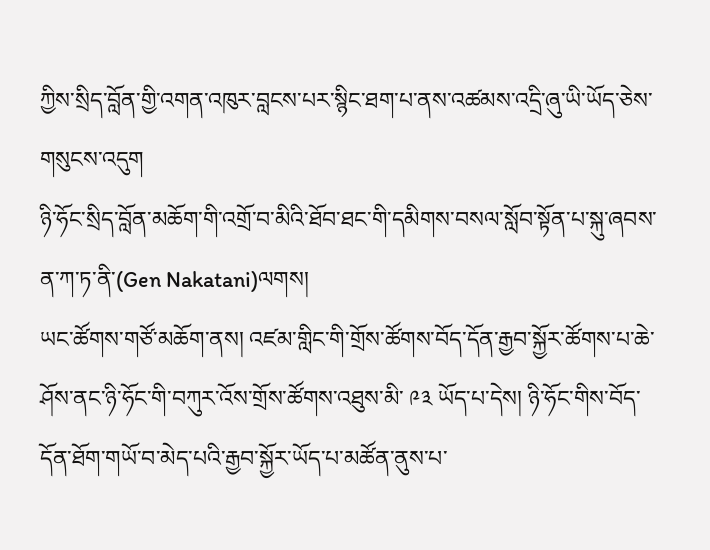ཀྱིས་སྲིད་བློན་གྱི་འགན་འཁུར་བླངས་པར་སྙིང་ཐག་པ་ནས་འཚམས་འདྲི་ཞུ་ཡི་ཡོད་ཅེས་གསུངས་འདུག
ཉི་ཧོང་སྲིད་བློན་མཆོག་གི་འགྲོ་བ་མིའི་ཐོབ་ཐང་གི་དམིགས་བསལ་སློབ་སྟོན་པ་སྐུ་ཞབས་ན་ཀ་ཏ་ནི་(Gen Nakatani)ལགས།
ཡང་ཚོགས་གཙོ་མཆོག་ནས། འཛམ་གླིང་གི་གྲོས་ཚོགས་བོད་དོན་རྒྱབ་སྐྱོར་ཚོགས་པ་ཆེ་ཤོས་ནང་ཉི་ཧོང་གི་བཀུར་འོས་གྲོས་ཚོགས་འཐུས་མི་ ༩༣ ཡོད་པ་དེས། ཉི་ཧོང་གིས་བོད་དོན་ཐོག་གཡོ་བ་མེད་པའི་རྒྱབ་སྐྱོར་ཡོད་པ་མཚོན་ནུས་པ་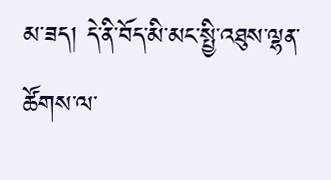མ་ཟད། དེ་ནི་བོད་མི་མང་སྤྱི་འཐུས་ལྷན་ཚོགས་ལ་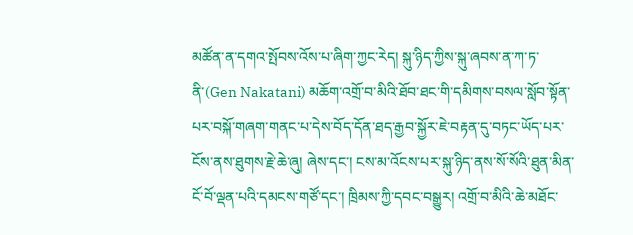མཚོན་ན་དགའ་སྤོབས་འོས་པ་ཞིག་ཀྱང་རེད། སྐུ་ཉིད་ཀྱིས་སྐུ་ཞབས་ན་ཀ་ཏ་ནི་(Gen Nakatani) མཆོག་འགྲོ་བ་མིའི་ཐོབ་ཐང་གི་དམིགས་བསལ་སློབ་སྟོན་པར་བསྐོ་གཞག་གནང་པ་དེས་བོད་དོན་ཐད་རྒྱབ་སྐྱོར་ཇེ་བརྟན་དུ་བཏང་ཡོད་པར་ངོས་ནས་ཐུགས་རྗེ་ཆེ་ཞུ། ཞེས་དང་། ངས་མ་འོངས་པར་སྐུ་ཉིད་ནས་སོ་སོའི་ཐུན་མིན་ངོ་བོ་ལྡན་པའི་དམངས་གཙོ་དང་། ཁྲིམས་ཀྱི་དབང་བསྒྱུར། འགྲོ་བ་མིའི་ཆེ་མཐོང་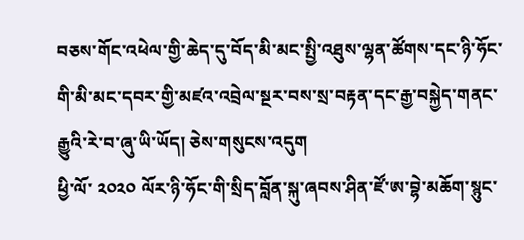བཅས་གོང་འཕེལ་གྱི་ཆེད་དུ་བོད་མི་མང་སྤྱི་འཐུས་ལྷན་ཚོགས་དང་ཉི་ཧོང་གི་མི་མང་དབར་གྱི་མཛའ་འབྲེལ་སྔར་བས་སྲ་བརྟན་དང་རྒྱ་བསྐྱེད་གནང་རྒྱུའི་རེ་བ་ཞུ་ཡི་ཡོད། ཅེས་གསུངས་འདུག
ཕྱི་ལོ་ ༢༠༢༠ ལོར་ཉི་ཧོང་གི་སྲིད་བློན་སྐུ་ཞབས་ཤིན་ཛོ་ཨ་བྷེ་མཆོག་སྙུང་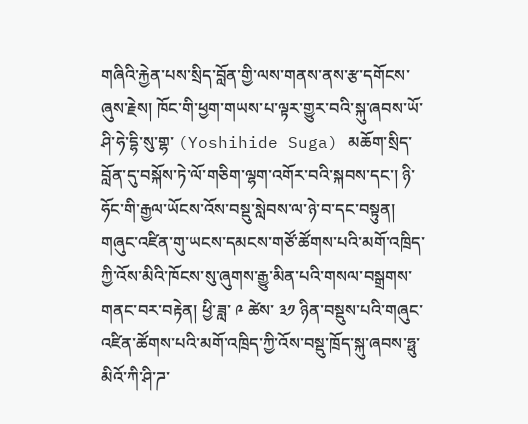གཞིའི་རྐྱེན་པས་སྲིད་བློན་གྱི་ལས་གནས་ནས་རྩ་དགོངས་ཞུས་རྗེས། ཁོང་གི་ཕྱག་གཡས་པ་ལྟར་གྱུར་བའི་སྐུ་ཞབས་ཡོ་ཤི་ཧེ་དྷི་སུ་གྷ་ (Yoshihide Suga) མཆོག་སྲིད་བློན་དུ་བསྐོས་ཏེ་ལོ་གཅིག་ལྷག་འགོར་བའི་སྐབས་དང་། ཉི་ཧོང་གི་རྒྱལ་ཡོངས་འོས་བསྡུ་སླེབས་ལ་ཉེ་བ་དང་བསྟུན། གཞུང་འཛིན་གུ་ཡངས་དམངས་གཙོ་ཚོགས་པའི་མགོ་འཁྲིད་ཀྱི་འོས་མིའི་ཁོངས་སུ་ཞུགས་རྒྱུ་མིན་པའི་གསལ་བསྒྲགས་གནང་བར་བརྟེན། ཕྱི་ཟླ་ ༩ ཚེས་ ༣༡ ཉིན་བསྡུས་པའི་གཞུང་འཛིན་ཚོགས་པའི་མགོ་འཁྲིད་ཀྱི་འོས་བསྡུ་ཁྲོད་སྐུ་ཞབས་ཧྥུ་མིའོ་ཀི་ཤི་ཌ་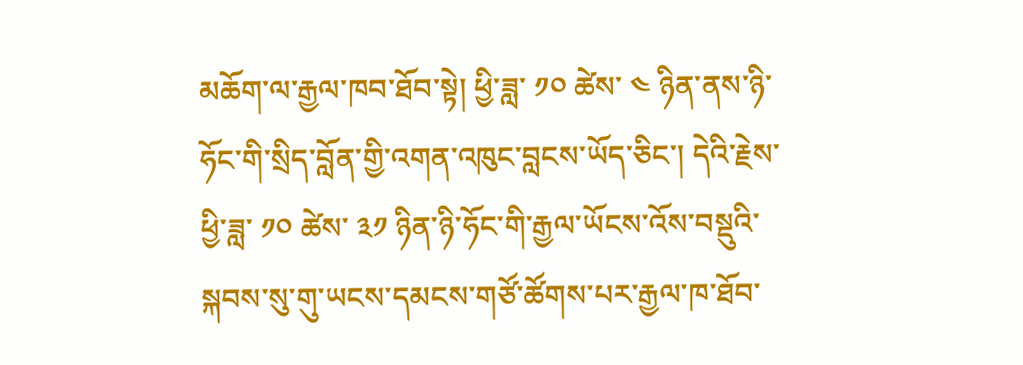མཆོག་ལ་རྒྱལ་ཁབ་ཐོབ་སྟེ། ཕྱི་ཟླ་ ༡༠ ཚེས་ ༤ ཉིན་ནས་ཉི་ཧོང་གི་སྲིད་བློན་གྱི་འགན་འཁུང་བླངས་ཡོད་ཅིང་། དེའི་རྗེས་ཕྱི་ཟླ་ ༡༠ ཚེས་ ༣༡ ཉིན་ཉི་ཧོང་གི་རྒྱལ་ཡོངས་འོས་བསྡུའི་སྐབས་སུ་གུ་ཡངས་དམངས་གཙོ་ཚོགས་པར་རྒྱལ་ཁ་ཐོབ་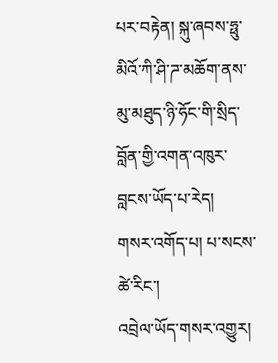པར་བརྟེན། སྐུ་ཞབས་ཧྥུ་མིའོ་ཀི་ཤི་ཌ་མཆོག་ནས་མུ་མཐུད་ཉི་ཧོང་གི་སྲིད་བློན་གྱི་འགན་འཁུར་བླངས་ཡོད་པ་རེད།
གསར་འགོད་པ། པ་སངས་ཚེ་རིང་།
འབྲེལ་ཡོད་གསར་འགྱུར།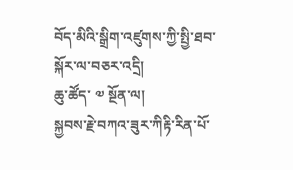བོད་མིའི་སྒྲིག་འཛུགས་ཀྱི་སྤྱི་ཐབ་སྐོར་ལ་བཅར་འདྲི།
ཆུ་ཚོད་ ༧ སྔོན་ལ།
སྐྱབས་རྗེ་བཀའ་ཟུར་ཀིརྟི་རིན་པོ་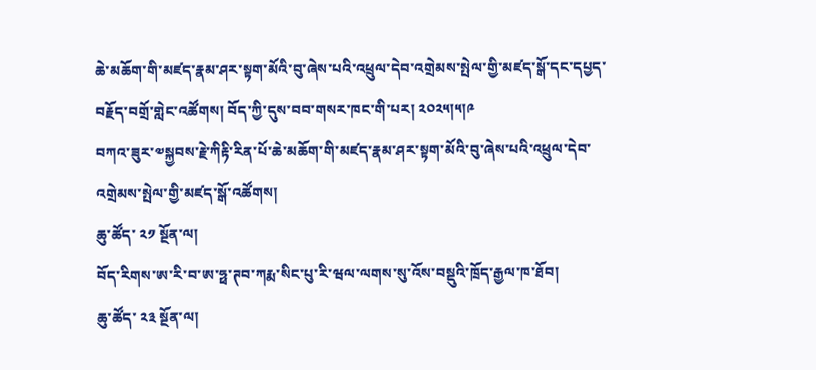ཆེ་མཆོག་གི་མཛད་རྣམ་ཤར་སྟག་མོའི་བུ་ཞེས་པའི་འཕྲུལ་དེབ་འགྲེམས་སྤེལ་གྱི་མཛད་སྒོ་དང་དཔྱད་བརྗོད་བགྲོ་གླེང་འཚོགས། བོད་ཀྱི་དུས་བབ་གསར་ཁང་གི་པར། ༢༠༢༥།༥།༩
བཀའ་ཟུར་༧སྐྱབས་རྗེ་ཀིརྟི་རིན་པོ་ཆེ་མཆོག་གི་མཛད་རྣམ་ཤར་སྟག་མོའི་བུ་ཞེས་པའི་འཕྲུལ་དེབ་འགྲེམས་སྤེལ་གྱི་མཛད་སྒོ་འཚོགས།
ཆུ་ཚོད་ ༢༡ སྔོན་ལ།
བོད་རིགས་ཨ་རི་བ་ཨ་ཧྥ་ཊབ་ཀརྨ་སིང་པུ་རི་ཝལ་ལགས་སུ་འོས་བསྡུའི་ཁྲོད་རྒྱལ་ཁ་ཐོབ།
ཆུ་ཚོད་ ༢༣ སྔོན་ལ།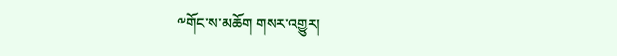༸གོང་ས་མཆོག གསར་འགྱུར།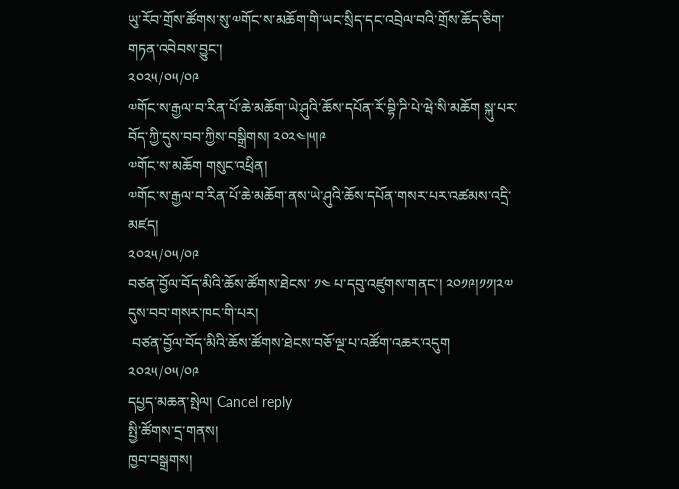ཡུ་རོབ་གྲོས་ཚོགས་སུ་༧གོང་ས་མཆོག་གི་ཡང་སྲིད་དང་འབྲེལ་བའི་གྲོས་ཆོད་ཅིག་གཏན་འབེབས་བྱུང་།
༢༠༢༥/༠༥/༠༩
༧གོང་ས་རྒྱལ་བ་རིན་པོ་ཆེ་མཆོག་ཡེ་ཤུའི་ཆོས་དཔོན་རོ་བྷི་ཌི་པེ་ཝེ་སི་མཆོག སྐུ་པར་བོད་ཀྱི་དུས་བབ་ཀྱིས་བསྒྲིགས། ༢༠༢༤།༥།༩
༧གོང་ས་མཆོག གསུང་འཕྲིན།
༧གོང་ས་རྒྱལ་བ་རིན་པོ་ཆེ་མཆོག་ནས་ཡེ་ཤུའི་ཆོས་དཔོན་གསར་པར་འཚམས་འདྲི་མཛད།
༢༠༢༥/༠༥/༠༩
བཙན་བྱོལ་བོད་མིའི་ཆོས་ཚོགས་ཐེངས་ ༡༤ པ་དབུ་འཛུགས་གནང་། ༢༠༡༩།༡༡།༢༧ དུས་བབ་གསར་ཁང་གི་པར།
 བཙན་བྱོལ་བོད་མིའི་ཆོས་ཚོགས་ཐེངས་བཅོ་ལྔ་པ་འཚོག་འཆར་འདུག
༢༠༢༥/༠༥/༠༩
དཔྱད་མཆན་སྤེལ། Cancel reply
སྤྱི་ཚོགས་དྲ་གནས།
ཁྱབ་བསྒྲགས།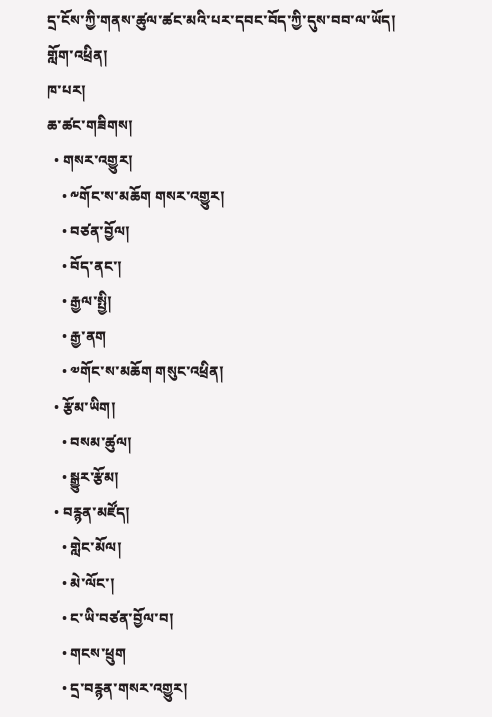དྲ་ངོས་ཀྱི་གནས་ཚུལ་ཚང་མའི་པར་དབང་བོད་ཀྱི་དུས་བབ་ལ་ཡོད།
གློག་འཕྲིན།
ཁ་པར།
ཆ་ཚང་གཟིགས།
  • གསར་འགྱུར།
    • ༸གོང་ས་མཆོག གསར་འགྱུར།
    • བཙན་བྱོལ།
    • བོད་ནང་།
    • རྒྱལ་སྤྱི།
    • རྒྱ་ནག
    • ༧གོང་ས་མཆོག གསུང་འཕྲིན།
  • རྩོམ་ཡིག།
    • བསམ་ཚུལ།
    • སྒྱུར་རྩོམ།
  • བརྙན་མཛོད།
    • གླེང་མོལ།
    • མེ་ལོང་།
    • ང་ཡི་བཙན་བྱོལ་བ།
    • གངས་ཕྲུག
    • དྲ་བརྙན་གསར་འགྱུར།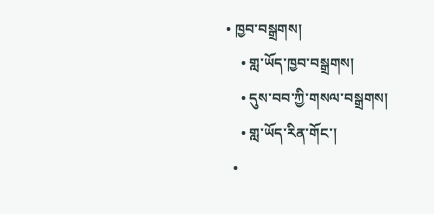• ཁྱབ་བསྒྲགས།
    • གླ་ཡོད་ཁྱབ་བསྒྲགས།
    • དུས་བབ་ཀྱི་གསལ་བསྒྲགས།
    • གླ་ཡོད་རིན་གོང་།
  •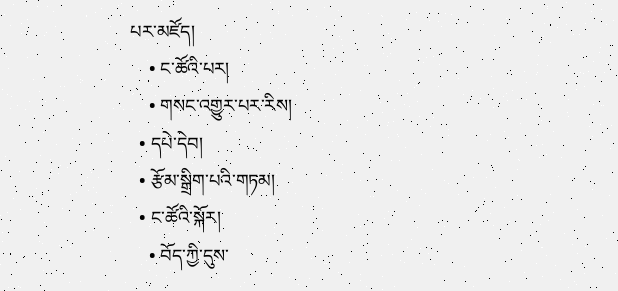པར་མཛོད།
    • ང་ཚོའི་པར།
    • གསང་འགྱུར་པར་རིས།
  • དཔེ་དེབ།
  • རྩོམ་སྒྲིག་པའི་གཏམ།
  • ང་ཚོའི་སྐོར།
    • བོད་ཀྱི་དུས་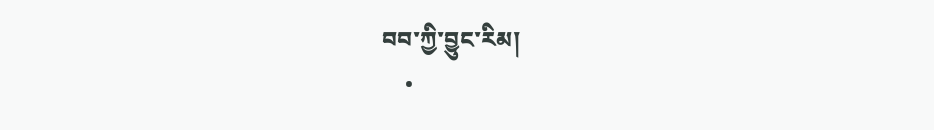བབ་ཀྱི་བྱུང་རིམ།
    •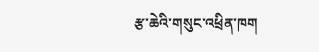རྩ་ཆེའི་གསུང་འཕྲིན་ཁག